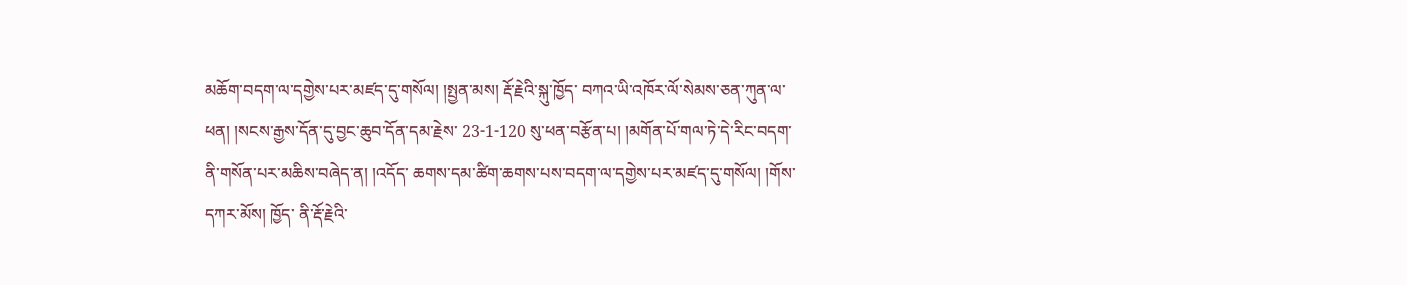མཆོག་བདག་ལ་དགྱེས་པར་མཛད་དུ་གསོལ། །སྤྱན་མས། རྡོ་རྗེའི་སྐུ་ཁྱོད་ བཀའ་ཡི་འཁོར་ལོ་སེམས་ཅན་ཀུན་ལ་ཕན། །སངས་རྒྱས་དོན་དུ་བྱང་ཆུབ་དོན་དམ་རྗེས་ 23-1-120 སུ་ཕན་བརྩོན་པ། །མགོན་པོ་གལ་ཏེ་དེ་རིང་བདག་ནི་གསོན་པར་མཆིས་བཞེད་ན། །འདོད་ ཆགས་དམ་ཚིག་ཆགས་པས་བདག་ལ་དགྱེས་པར་མཛད་དུ་གསོལ། །གོས་དཀར་མོས། ཁྱོད་ ནི་རྡོ་རྗེའི་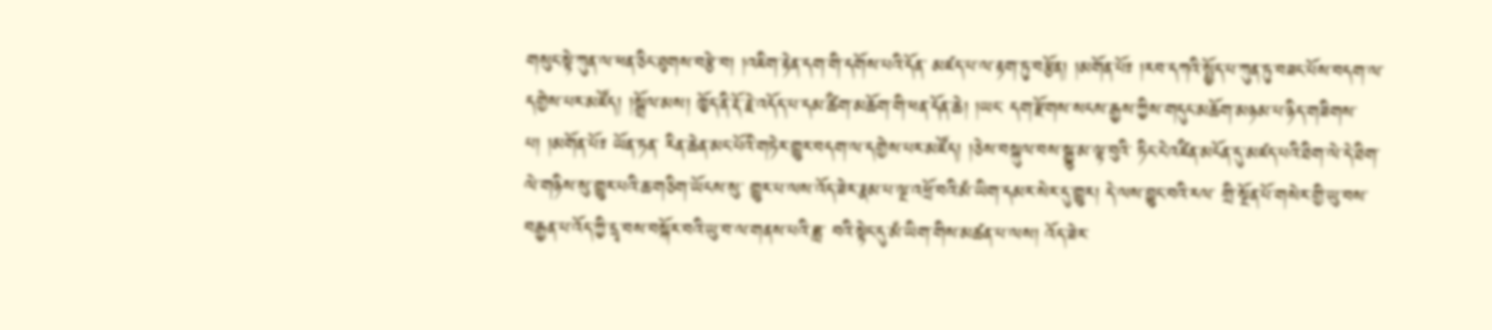གསུང་སྟེ་ཀུན་ལ་ཕན་ཅིང་ཐུགས་བརྩེ་བ། །འཇིག་རྟེན་དག་གི་དགོས་པའི་དོན་ མཛད་པ་ལ་རྟག་ཏུ་བརྩོན། །མགོན་པོ༴ །རབ་དཀའི་སྤྱོད་པ་ཀུན་ཏུ་བཟང་པོས་བདག་ལ་ དགྱེས་པར་མཛོད། །སྒྲོལ་མས། ཁྱོད་ནི་རྡོ་རྗེ་འདོད་པ་དམ་ཚིག་མཆོག་གི་ཕན་དོན་ཆེ། །ཡང་ དག་རྫོགས་སངས་རྒྱས་ཀྱིས་གདུང་མཆོག་མཉམ་པ་ཉིད་གཟིགས་པ། །མགོན་པོ༴ ཡོན་ཏན་ རིན་ཆེན་མང་པོའི་གཏེར་གྱུར་བདག་ལ་དགྱེས་པར་མཛོད། །ཅེས་བསྐུལ་བས་སྒྱུ་མ་ལྟ་བུའི་ ཏིང་ངེ་འཛིན་མངོན་དུ་མཛད་པའི་ཐིག་ལེ་དེ་ཐིག་ལེ་གཉིས་སུ་གྱུར་པའི་ཆ་གཅིག་ཡོངས་སུ་ གྱུར་པ་ལས་འོད་ཟེར་རྣམ་པ་ལྔ་འཕྲོ་བའི་མཾ་ཡིག་དམར་སེར་དུ་གྱུར། དེ་ལས་བྱུང་བའི་རལ་ གྲི་སྔོན་པོ་གསེར་གྱི་ཡུ་བས་བརྒྱན་པ་འོད་ཀྱི་དྲྭ་བས་བསྐོར་བའི་ཡུ་བ་ལ་གནས་པའི་ཟླ་ བའི་སྟེང་དུ་མཾ་ཡིག་གིས་མཚན་པ་ལས། འོད་ཟེར་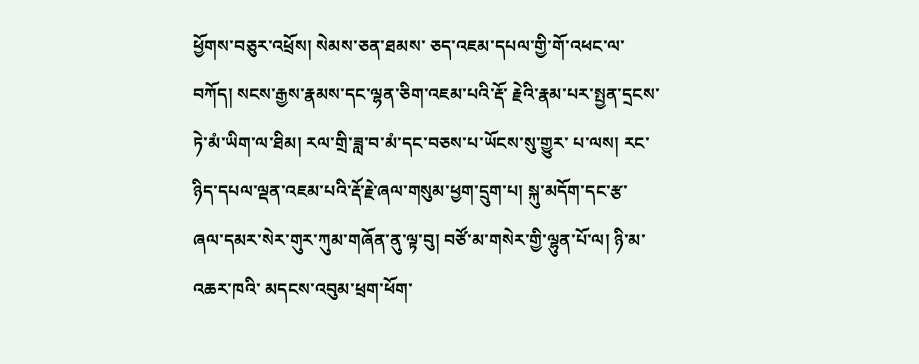ཕྱོགས་བཅུར་འཕྲོས། སེམས་ཅན་ཐམས་ ཅད་འཇམ་དཔལ་གྱི་གོ་འཕང་ལ་བཀོད། སངས་རྒྱས་རྣམས་དང་ལྷན་ཅིག་འཇམ་པའི་རྡོ་ རྗེའི་རྣམ་པར་སྤྱན་དྲངས་ཏེ་མཾ་ཡིག་ལ་ཐིམ། རལ་གྲི་ཟླ་བ་མཾ་དང་བཅས་པ་ཡོངས་སུ་གྱུར་ པ་ལས། རང་ཉིད་དཔལ་ལྡན་འཇམ་པའི་རྡོ་རྗེ་ཞལ་གསུམ་ཕྱག་དྲུག་པ། སྐུ་མདོག་དང་རྩ་ ཞལ་དམར་སེར་གུར་ཀུམ་གཞོན་ནུ་ལྟ་བུ། བཙོ་མ་གསེར་གྱི་ལྷུན་པོ་ལ། ཉི་མ་འཆར་ཁའི་ མདངས་འབུམ་ཕྲག་ཕོག་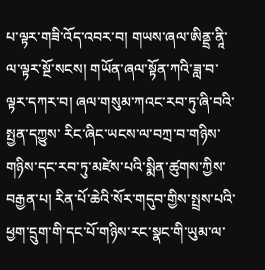པ་ལྟར་གཟི་འོད་འབར་བ། གཡས་ཞལ་ཨིནྡྲ་ནཱི་ལ་ལྟར་སྔོ་སངས། གཡོན་ཞལ་སྟོན་ཀའི་ཟླ་བ་ལྟར་དཀར་བ། ཞལ་གསུམ་ཀའང་རབ་ཏུ་ཞི་བའི་སྤྱན་དཀྱུས་ རིང་ཞིང་ཡངས་ལ་བཀྲ་བ་གཉིས་གཉིས་དང་རབ་ཏུ་མཛེས་པའི་སྨིན་ཚུགས་ཀྱིས་བརྒྱན་པ། རིན་པོ་ཆེའི་སོར་གདུབ་གྱིས་སྤྲས་པའི་ཕྱག་དྲུག་གི་དང་པོ་གཉིས་རང་སྣང་གི་ཡུམ་ལ་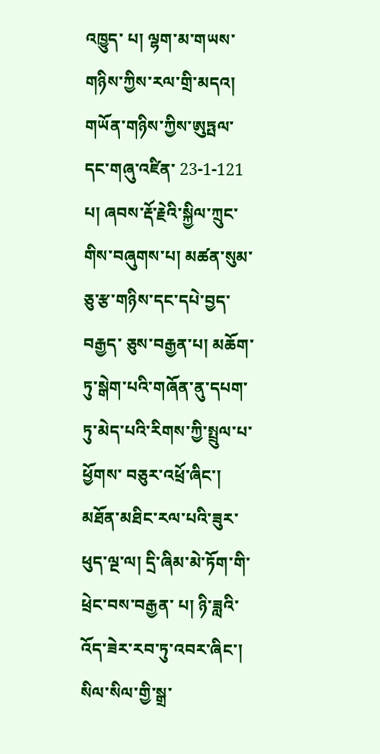འཁྱུད་ པ། ལྷག་མ་གཡས་གཉིས་ཀྱིས་རལ་གྲི་མདའ། གཡོན་གཉིས་ཀྱིས་ཨུཏྤལ་དང་གཞུ་འཛིན་ 23-1-121 པ། ཞབས་རྡོ་རྗེའི་སྐྱིལ་ཀྲུང་གིས་བཞུགས་པ། མཚན་སུམ་ཅུ་རྩ་གཉིས་དང་དཔེ་བྱད་བརྒྱད་ ཅུས་བརྒྱན་པ། མཆོག་ཏུ་སྒེག་པའི་གཞོན་ནུ་དཔག་ཏུ་མེད་པའི་རིགས་ཀྱི་སྤྲུལ་པ་ཕྱོགས་ བཅུར་འཕྲོ་ཞིང་། མཐོན་མཐིང་རལ་པའི་ཟུར་ཕུད་ལྔ་ལ། དྲི་ཞིམ་མེ་ཏོག་གི་ཕྲེང་བས་བརྒྱན་ པ། ཉི་ཟླའི་འོད་ཟེར་རབ་ཏུ་འབར་ཞིང་། སིལ་སིལ་གྱི་སྒྲ་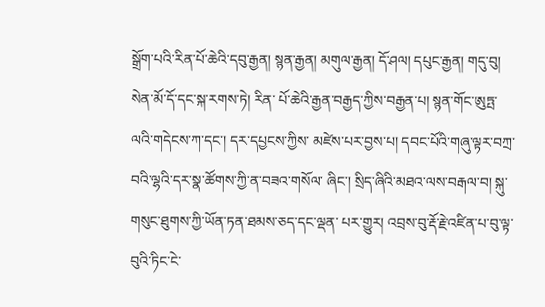སྒྲོག་པའི་རིན་པོ་ཆེའི་དབུ་རྒྱན། སྙན་རྒྱན། མགུལ་རྒྱན། དོ་ཤལ། དཔུང་རྒྱན། གདུ་བུ། སེན་མོ་དོ་དང་སྐ་རགས་ཏེ། རིན་ པོ་ཆེའི་རྒྱན་བརྒྱད་ཀྱིས་བརྒྱན་པ། སྙན་གོང་ཨུཏྤ་ལའི་གདེངས་ཀ་དང་། དར་དཔྱངས་ཀྱིས་ མཛེས་པར་བྱས་པ། དབང་པོའི་གཞུ་ལྟར་བཀྲ་བའི་ལྷའི་དར་སྣ་ཚོགས་ཀྱི་ན་བཟའ་གསོལ་ ཞིང་། སྲིད་ཞིའི་མཐའ་ལས་བརྒལ་བ། སྐུ་གསུང་ཐུགས་ཀྱི་ཡོན་ཏན་ཐམས་ཅད་དང་ལྡན་ པར་གྱུར། འབྲས་བུ་རྡོ་རྗེ་འཛིན་པ་བུ་ལྟ་བུའི་ཏིང་ངེ་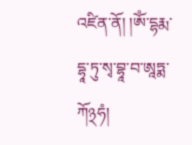འཛིན་ནོ། །ༀ་དྷརྨ་དྷཱ་ཏུ་སྭ་བྷཱ་བ་ཨཱཏྨ་ཀོ྅ཧཾ།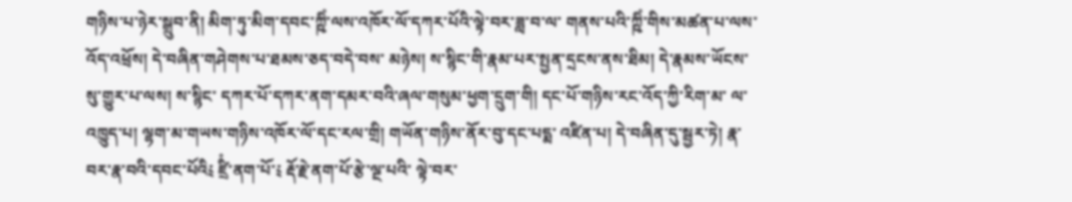གཉིས་པ་ཉེར་སྒྲུབ་ནི། མིག་ཏུ་མིག་དབང་ཀྵིཾ་ལས་འཁོར་ལོ་དཀར་པོའི་ལྟེ་བར་ཟླ་བ་ལ་ གནས་པའི་ཀྵིཾ་གིས་མཚན་པ་ལས་འོད་འཕྲོས། དེ་བཞིན་གཤེགས་པ་ཐམས་ཅད་བདེ་བས་ མཉེས། ས་སྙིང་གི་རྣམ་པར་སྤྱན་དྲངས་ནས་ཐིམ། དེ་རྣམས་ཡོངས་སུ་གྱུར་པ་ལས། ས་སྙིང་ དཀར་པོ་དཀར་ནག་དམར་བའི་ཞལ་གསུམ་ཕྱག་དྲུག་གི། དང་པོ་གཉིས་རང་འོད་ཀྱི་རིག་མ་ ལ་འཁྱུད་པ། ལྷག་མ་གཡས་གཉིས་འཁོར་ལོ་དང་རལ་གྲི། གཡོན་གཉིས་ནོར་བུ་དང་པདྨ་ འཛིན་པ། དེ་བཞིན་དུ་སྦྱར་ཏེ། རྣ་བར་རྣ་བའི་དབང་པོའི༴ ཛྲིཾ་ནག་པོ་༴ རྡོ་རྗེ་ནག་པོ་རྩེ་ལྔ་པའི་ ལྟེ་བར་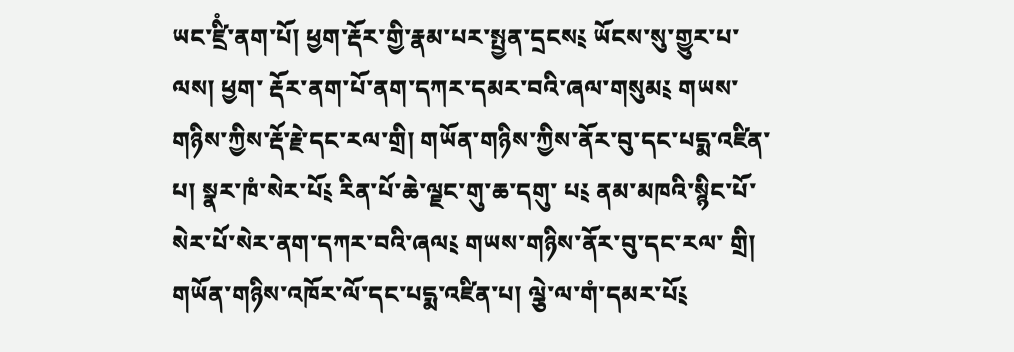ཡང་ཛྲིཾ་ནག་པོ། ཕྱག་རྡོར་གྱི་རྣམ་པར་སྤྱན་དྲངས༴ ཡོངས་སུ་གྱུར་པ་ལས། ཕྱག་ རྡོར་ནག་པོ་ནག་དཀར་དམར་བའི་ཞལ་གསུམ༴ གཡས་གཉིས་ཀྱིས་རྡོ་རྗེ་དང་རལ་གྲི། གཡོན་གཉིས་ཀྱིས་ནོར་བུ་དང་པདྨ་འཛིན་པ། སྣར་ཁཾ་སེར་པོ༴ རིན་པོ་ཆེ་ལྗང་གུ་ཆ་དགུ་ པ༴ ནམ་མཁའི་སྙིང་པོ་སེར་པོ་སེར་ནག་དཀར་བའི་ཞལ༴ གཡས་གཉིས་ནོར་བུ་དང་རལ་ གྲི། གཡོན་གཉིས་འཁོར་ལོ་དང་པདྨ་འཛིན་པ། ལྕེ་ལ་གཾ་དམར་པོ༴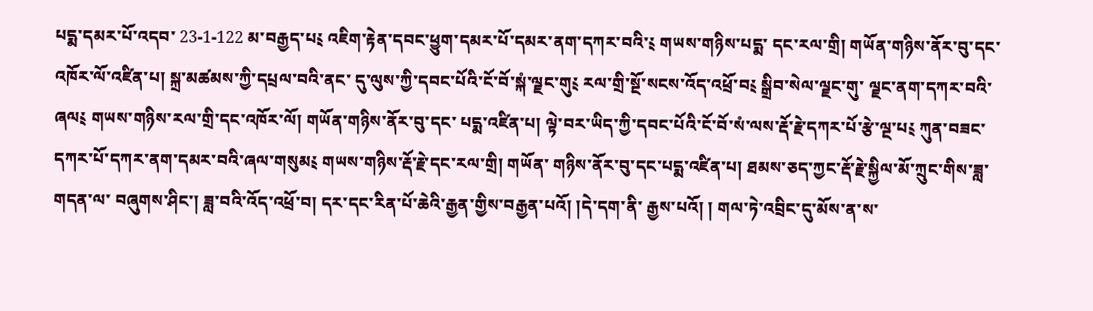པདྨ་དམར་པོ་འདབ་ 23-1-122 མ་བརྒྱད་པ༴ འཇིག་རྟེན་དབང་ཕྱུག་དམར་པོ་དམར་ནག་དཀར་བའི་༴ གཡས་གཉིས་པདྨ་ དང་རལ་གྲི། གཡོན་གཉིས་ནོར་བུ་དང་འཁོར་ལོ་འཛིན་པ། སྐྲ་མཚམས་ཀྱི་དཔྲལ་བའི་ནང་ དུ་ལུས་ཀྱི་དབང་པོའི་ངོ་བོ་སྐཾ་ལྗང་གུ༴ རལ་གྲི་སྔོ་སངས་འོད་འཕྲོ་བ༴ སྒྲིབ་སེལ་ལྗང་གུ་ ལྗང་ནག་དཀར་བའི་ཞལ༴ གཡས་གཉིས་རལ་གྲི་དང་འཁོར་ལོ། གཡོན་གཉིས་ནོར་བུ་དང་ པདྨ་འཛིན་པ། ལྟེ་བར་ཡིད་ཀྱི་དབང་པོའི་ངོ་བོ་སཾ་ལས་རྡོ་རྗེ་དཀར་པོ་རྩེ་ལྔ་པ༴ ཀུན་བཟང་ དཀར་པོ་དཀར་ནག་དམར་བའི་ཞལ་གསུམ༴ གཡས་གཉིས་རྡོ་རྗེ་དང་རལ་གྲི། གཡོན་ གཉིས་ནོར་བུ་དང་པདྨ་འཛིན་པ། ཐམས་ཅད་ཀྱང་རྡོ་རྗེ་སྐྱིལ་མོ་ཀྲུང་གིས་ཟླ་གདན་ལ་ བཞུགས་ཤིང་། ཟླ་བའི་འོད་འཕྲོ་བ། དར་དང་རིན་པོ་ཆེའི་རྒྱན་གྱིས་བརྒྱན་པའོ། །དེ་དག་ནི་ རྒྱས་པའོ། ། གལ་ཏེ་འབྲིང་དུ་མོས་ན་ས་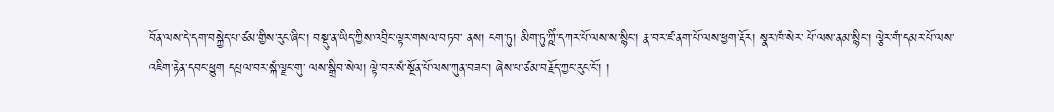བོན་ལས་དེ་དག་བསྐྱེད་པ་ཙམ་གྱིས་རུང་ཞིང་། བསྡུ་ན་ཡིད་ཀྱིས་འབྲིང་ལྟར་གསལ་བཏབ་ ནས། ངག་ཏུ། མིག་ཏུ་ཀྵིཾ་དཀར་པོ་ལས་ས་སྙིང་། རྣ་བར་ཛ་ནག་པོ་ལས་ཕྱག་རྡོར། སྣར་ཁཾ་སེར་ པོ་ལས་ནམ་སྙིང་། ལྕེར་གཾ་དམར་པོ་ལས་འཇིག་རྟེན་དབང་ཕྱུག དཔྲལ་བར་སྐཾ་ལྗང་གུ་ ལས་སྒྲིབ་སེལ། ལྟེ་བར་སཾ་སྔོན་པོ་ལས་ཀུན་བཟང་། ཞེས་པ་ཙམ་བརྗོད་ཀྱང་རུང་ངོ་། །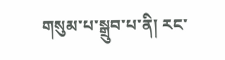གསུམ་པ་སྒྲུབ་པ་ནི། རང་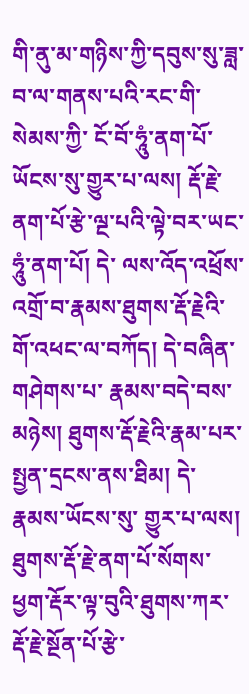གི་ནུ་མ་གཉིས་ཀྱི་དབུས་སུ་ཟླ་བ་ལ་གནས་པའི་རང་གི་སེམས་ཀྱི་ ངོ་བོ་ཧཱུཾ་ནག་པོ་ཡོངས་སུ་གྱུར་པ་ལས། རྡོ་རྗེ་ནག་པོ་རྩེ་ལྔ་པའི་ལྟེ་བར་ཡང་ཧཱུཾ་ནག་པོ། དེ་ ལས་འོད་འཕྲོས་འགྲོ་བ་རྣམས་ཐུགས་རྡོ་རྗེའི་གོ་འཕང་ལ་བཀོད། དེ་བཞིན་གཤེགས་པ་ རྣམས་བདེ་བས་མཉེས། ཐུགས་རྡོ་རྗེའི་རྣམ་པར་སྤྱན་དྲངས་ནས་ཐིམ། དེ་རྣམས་ཡོངས་སུ་ གྱུར་པ་ལས། ཐུགས་རྡོ་རྗེ་ནག་པོ་སོགས་ཕྱག་རྡོར་ལྟ་བུའི་ཐུགས་ཀར་རྡོ་རྗེ་སྔོན་པོ་རྩེ་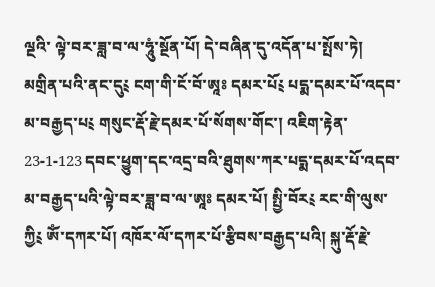ལྔའི་ ལྟེ་བར་ཟླ་བ་ལ་ཧཱུཾ་སྔོན་པོ། དེ་བཞིན་དུ་འདོན་པ་སྤོས་ཏེ། མགྲིན་པའི་ནང་དུ༴ ངག་གི་ངོ་བོ་ཨཱཿ དམར་པོ༴ པདྨ་དམར་པོ་འདབ་མ་བརྒྱད་པ༴ གསུང་རྡོ་རྗེ་དམར་པོ་སོགས་གོང་། འཇིག་རྟེན་ 23-1-123 དབང་ཕྱུག་དང་འདྲ་བའི་ཐུགས་ཀར་པདྨ་དམར་པོ་འདབ་མ་བརྒྱད་པའི་ལྟེ་བར་ཟླ་བ་ལ་ཨཱཿ དམར་པོ། སྤྱི་བོར༴ རང་གི་ལུས་ཀྱི༴ ༀ་དཀར་པོ། འཁོར་ལོ་དཀར་པོ་རྩིབས་བརྒྱད་པའི། སྐུ་རྡོ་རྗེ་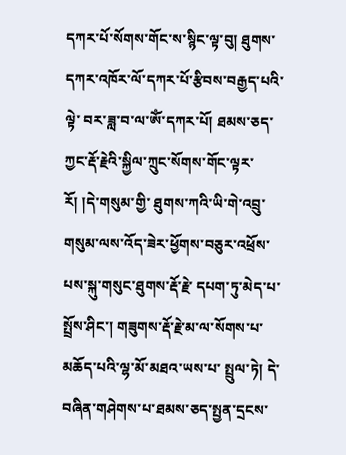དཀར་པོ་སོགས་གོང་ས་སྙིང་ལྟ་བུ། ཐུགས་དཀར་འཁོར་ལོ་དཀར་པོ་རྩིབས་བརྒྱད་པའི་ལྟེ་ བར་ཟླ་བ་ལ་ༀ་དཀར་པོ། ཐམས་ཅད་ཀྱང་རྡོ་རྗེའི་སྐྱིལ་ཀྲུང་སོགས་གོང་ལྟར་རོ། །དེ་གསུམ་གྱི་ ཐུགས་ཀའི་ཡི་གེ་འབྲུ་གསུམ་ལས་འོད་ཟེར་ཕྱོགས་བཅུར་འཕྲོས་པས་སྐུ་གསུང་ཐུགས་རྡོ་རྗེ་ དཔག་ཏུ་མེད་པ་སྤྲོས་ཤིང་། གཟུགས་རྡོ་རྗེ་མ་ལ་སོགས་པ་མཆོད་པའི་ལྷ་མོ་མཐའ་ཡས་པ་ སྤྲུལ་ཏེ། དེ་བཞིན་གཤེགས་པ་ཐམས་ཅད་སྤྱན་དྲངས་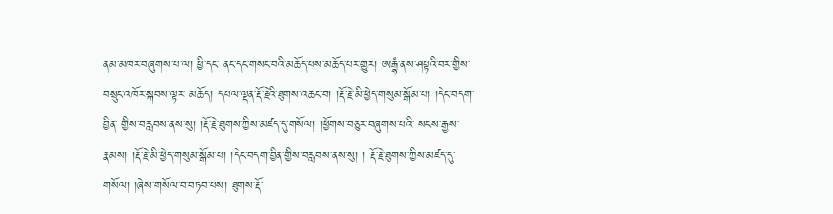ནམ་མཁར་བཞུགས་པ་ལ། ཕྱི་དང་ ནང་དང་གསང་བའི་མཆོད་པས་མཆོད་པར་གྱུར། ཨརྒྷཾ་ནས་ཤཔྟའི་བར་གྱིས་བསྲུང་འཁོར་སྐབས་ལྟར་ མཆོད། དཔལ་ལྡན་རྡོ་རྗེའི་ཐུགས་འཆང་བ། །རྡོ་རྗེ་མི་ཕྱེད་གསུམ་སྒོམ་པ། །དེང་བདག་བྱིན་ གྱིས་བརླབས་ནས་སུ། །རྡོ་རྗེ་ཐུགས་ཀྱིས་མཛད་དུ་གསོལ། །ཕྱོགས་བཅུར་བཞུགས་པའི་ སངས་རྒྱས་རྣམས། །རྡོ་རྗེ་མི་ཕྱེད་གསུམ་སྒོམ་པ། །དེང་བདག་བྱིན་གྱིས་བརླབས་ནས་སུ། ། རྡོ་རྗེ་ཐུགས་ཀྱིས་མཛད་དུ་གསོལ། །ཞེས་གསོལ་བ་བཏབ་པས། ཐུགས་རྡོ་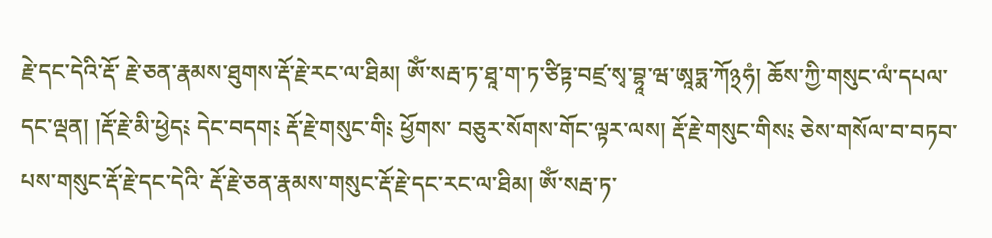རྗེ་དང་དེའི་རྡོ་ རྗེ་ཅན་རྣམས་ཐུགས་རྡོ་རྗེ་རང་ལ་ཐིམ། ༀ་སརྦ་ཏ་ཐཱ་ག་ཏ་ཙིཏྟ་བཛྲ་སྭ་བྷཱ་ཝ་ཨཱཏྨ་ཀོ྅ཧཾ། ཆོས་ཀྱི་གསུང་ལཾ་དཔལ་དང་ལྡན། །རྡོ་རྗེ་མི་ཕྱེད༴ དེང་བདག༴ རྡོ་རྗེ་གསུང་གི༴ ཕྱོགས་ བཅུར་སོགས་གོང་ལྟར་ལས། རྡོ་རྗེ་གསུང་གིས༴ ཅེས་གསོལ་བ་བཏབ་པས་གསུང་རྡོ་རྗེ་དང་དེའི་ རྡོ་རྗེ་ཅན་རྣམས་གསུང་རྡོ་རྗེ་དང་རང་ལ་ཐིམ། ༀ་སརྦ་ཏ་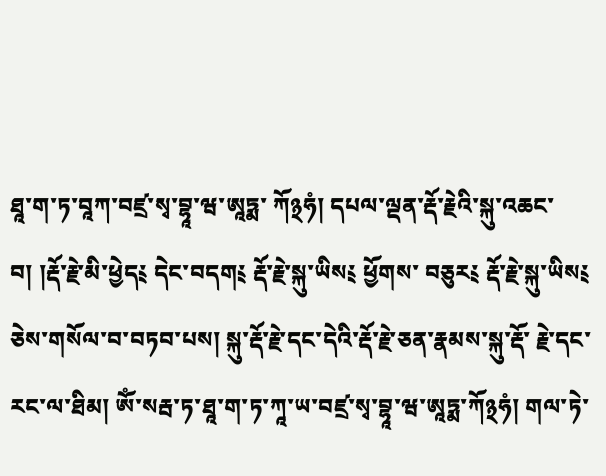ཐཱ་ག་ཏ་བཱཀ་བཛྲ་སྭ་བྷཱ་ཝ་ཨཱཏྨ་ ཀོ྅ཧཾ། དཔལ་ལྡན་རྡོ་རྗེའི་སྐུ་འཆང་བ། །རྡོ་རྗེ་མི་ཕྱེད༴ དེང་བདག༴ རྡོ་རྗེ་སྐུ་ཡིས༴ ཕྱོགས་ བཅུར༴ རྡོ་རྗེ་སྐུ་ཡིས༴ ཅེས་གསོལ་བ་བཏབ་པས། སྐུ་རྡོ་རྗེ་དང་དེའི་རྡོ་རྗེ་ཅན་རྣམས་སྐུ་རྡོ་ རྗེ་དང་རང་ལ་ཐིམ། ༀ་སརྦ་ཏ་ཐཱ་ག་ཏ་ཀཱ་ཡ་བཛྲ་སྭ་བྷཱ་ཝ་ཨཱཏྨ་ཀོ྅ཧཾ། གལ་ཏེ་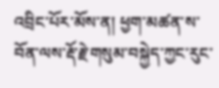འབྲིང་པོར་མོས་ན། ཕྱག་མཚན་ས་བོན་ལས་རྡོ་རྗེ་གསུམ་བསྐྱེད་ཀྱང་རུང་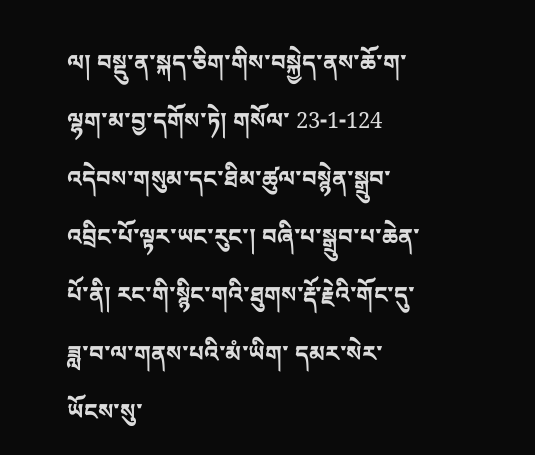ལ། བསྡུ་ན་སྐད་ཅིག་གིས་བསྐྱེད་ནས་ཆོ་ག་ལྷག་མ་བྱ་དགོས་ཏེ། གསོལ་ 23-1-124 འདེབས་གསུམ་དང་ཐིམ་ཚུལ་བསྙེན་སྒྲུབ་འབྲིང་པོ་ལྟར་ཡང་རུང་། བཞི་པ་སྒྲུབ་པ་ཆེན་པོ་ནི། རང་གི་སྙིང་གའི་ཐུགས་རྡོ་རྗེའི་གོང་དུ་ཟླ་བ་ལ་གནས་པའི་མཾ་ཡིག་ དམར་སེར་ཡོངས་སུ་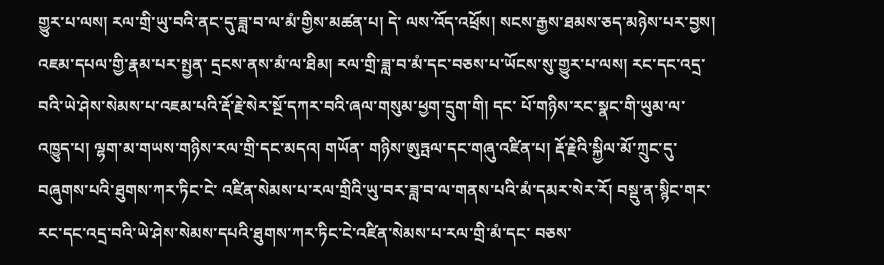གྱུར་པ་ལས། རལ་གྲི་ཡུ་བའི་ནང་དུ་ཟླ་བ་ལ་མཾ་གྱིས་མཚན་པ། དེ་ ལས་འོད་འཕྲོས། སངས་རྒྱས་ཐམས་ཅད་མཉེས་པར་བྱས། འཇམ་དཔལ་གྱི་རྣམ་པར་སྤྱན་ དྲངས་ནས་མཾ་ལ་ཐིམ། རལ་གྲི་ཟླ་བ་མཾ་དང་བཅས་པ་ཡོངས་སུ་གྱུར་པ་ལས། རང་དང་འདྲ་ བའི་ཡེ་ཤེས་སེམས་པ་འཇམ་པའི་རྡོ་རྗེ་སེར་སྔོ་དཀར་བའི་ཞལ་གསུམ་ཕྱག་དྲུག་གི། དང་ པོ་གཉིས་རང་སྣང་གི་ཡུམ་ལ་འཁྱུད་པ། ལྷག་མ་གཡས་གཉིས་རལ་གྲི་དང་མདའ། གཡོན་ གཉིས་ཨུཏྤལ་དང་གཞུ་འཛིན་པ། རྡོ་རྗེའི་སྐྱིལ་མོ་ཀྲུང་དུ་བཞུགས་པའི་ཐུགས་ཀར་ཏིང་ངེ་ འཛིན་སེམས་པ་རལ་གྲིའི་ཡུ་བར་ཟླ་བ་ལ་གནས་པའི་མཾ་དམར་སེར་རོ། བསྡུ་ན་སྙིང་གར་ རང་དང་འདྲ་བའི་ཡེ་ཤེས་སེམས་དཔའི་ཐུགས་ཀར་ཏིང་ངེ་འཛིན་སེམས་པ་རལ་གྲི་མཾ་དང་ བཅས་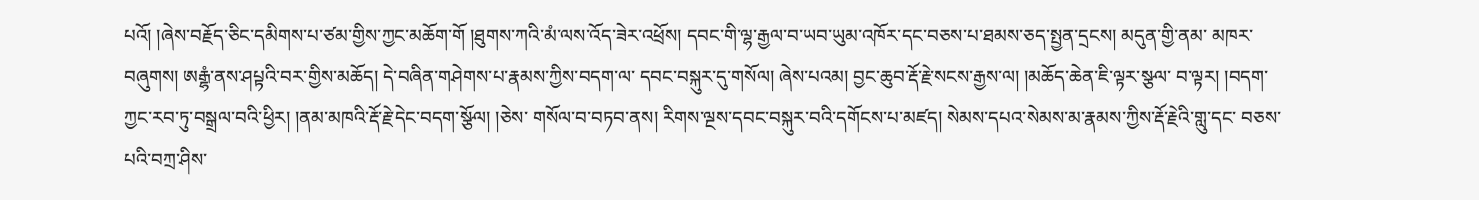པའོ། །ཞེས་བརྗོད་ཅིང་དམིགས་པ་ཙམ་གྱིས་ཀྱང་མཆོག་གོ །ཐུགས་ཀའི་མཾ་ལས་འོད་ཟེར་འཕྲོས། དབང་གི་ལྷ་རྒྱལ་བ་ཡབ་ཡུམ་འཁོར་དང་བཅས་པ་ཐམས་ཅད་སྤྱན་དྲངས། མདུན་གྱི་ནམ་ མཁར་བཞུགས། ཨརྒྷཾ་ནས་ཤཔྟའི་བར་གྱིས་མཆོད། དེ་བཞིན་གཤེགས་པ་རྣམས་ཀྱིས་བདག་ལ་ དབང་བསྐུར་དུ་གསོལ། ཞེས་པའམ། བྱང་ཆུབ་རྡོ་རྗེ་སངས་རྒྱས་ལ། །མཆོད་ཆེན་ཇི་ལྟར་སྩལ་ བ་ལྟར། །བདག་ཀྱང་རབ་ཏུ་བསྒྲལ་བའི་ཕྱིར། །ནམ་མཁའི་རྡོ་རྗེ་དེང་བདག་སྩོལ། །ཅེས་ གསོལ་བ་བཏབ་ནས། རིགས་ལྔས་དབང་བསྐུར་བའི་དགོངས་པ་མཛད། སེམས་དཔའ་སེམས་མ་རྣམས་ཀྱིས་རྡོ་རྗེའི་གླུ་དང་ བཅས་པའི་བཀྲ་ཤིས་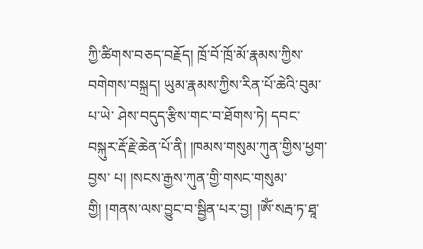ཀྱི་ཚིགས་བཅད་བརྗོད། ཁྲོ་བོ་ཁྲོ་མོ་རྣམས་ཀྱིས་བགེགས་བསྐྲད། ཡུམ་རྣམས་ཀྱིས་རིན་པོ་ཆེའི་བུམ་པ་ཡེ་ ཤེས་བདུད་རྩིས་གང་བ་ཐོགས་ཏེ། དབང་བསྐུར་རྡོ་རྗེ་ཆེན་པོ་ནི། །ཁམས་གསུམ་ཀུན་གྱིས་ཕྱག་བྱས་ པ། །སངས་རྒྱས་ཀུན་གྱི་གསང་གསུམ་གྱི། །གནས་ལས་བྱུང་བ་སྦྱིན་པར་བྱ། །ༀ་སརྦ་ཏ་ཐཱ་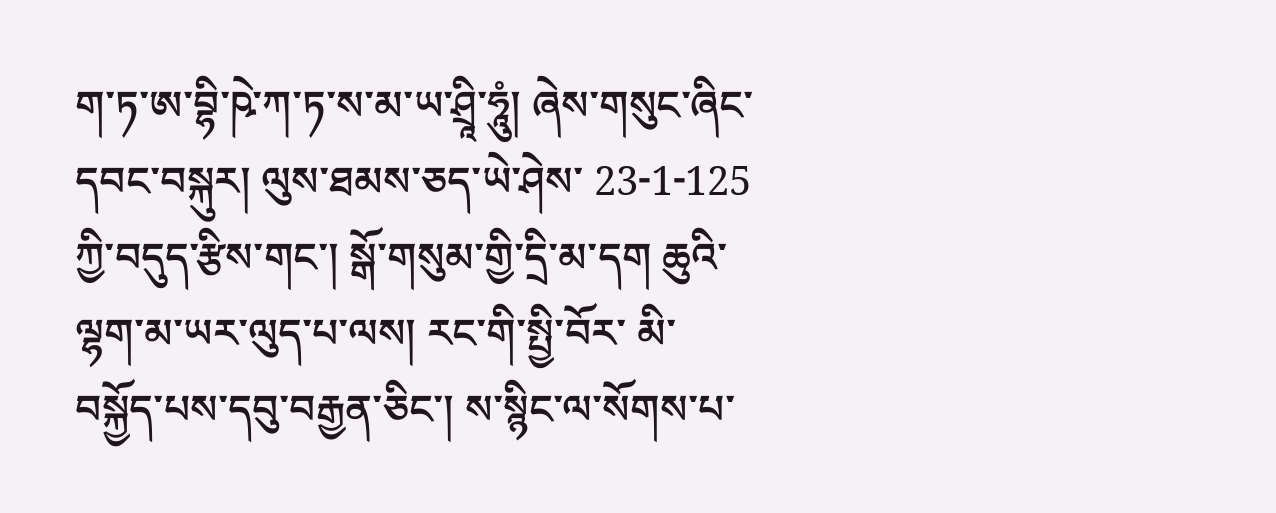ག་ཏ་ཨ་བྷི་ཥེ་ཀ་ཏ་ས་མ་ཡ་ཤྲཱི་ཧཱུཾ། ཞེས་གསུང་ཞིང་དབང་བསྐུར། ལུས་ཐམས་ཅད་ཡེ་ཤེས་ 23-1-125 ཀྱི་བདུད་རྩིས་གང་། སྒོ་གསུམ་གྱི་དྲི་མ་དག ཆུའི་ལྷག་མ་ཡར་ལུད་པ་ལས། རང་གི་སྤྱི་བོར་ མི་བསྐྱོད་པས་དབུ་བརྒྱན་ཅིང་། ས་སྙིང་ལ་སོགས་པ་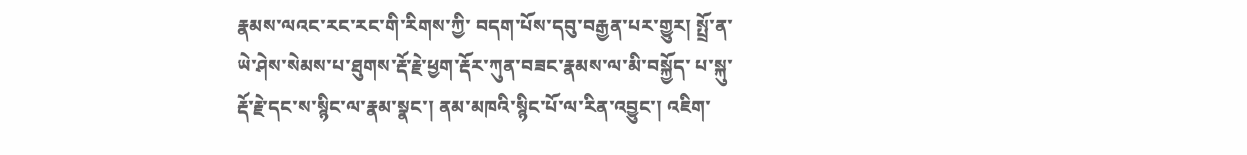རྣམས་ལའང་རང་རང་གི་རིགས་ཀྱི་ བདག་པོས་དབུ་བརྒྱན་པར་གྱུར། སྤྲོ་ན་ཡེ་ཤེས་སེམས་པ་ཐུགས་རྡོ་རྗེ་ཕྱག་རྡོར་ཀུན་བཟང་རྣམས་ལ་མི་བསྐྱོད་ པ་སྐུ་རྡོ་རྗེ་དང་ས་སྙིང་ལ་རྣམ་སྣང་། ནམ་མཁའི་སྙིང་པོ་ལ་རིན་འབྱུང་། འཇིག་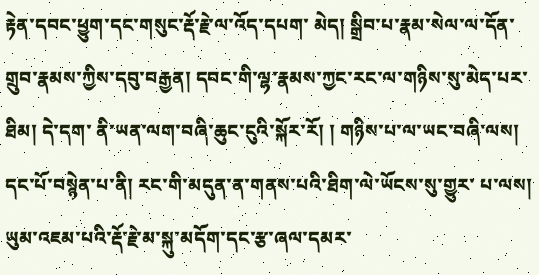རྟེན་དབང་ཕྱུག་དང་གསུང་རྡོ་རྗེ་ལ་འོད་དཔག་ མེད། སྒྲིབ་པ་རྣམ་སེལ་ལ་དོན་གྲུབ་རྣམས་ཀྱིས་དབུ་བརྒྱན། དབང་གི་ལྷ་རྣམས་ཀྱང་རང་ལ་གཉིས་སུ་མེད་པར་ཐིམ། དེ་དག་ ནི་ཡན་ལག་བཞི་ཆུང་ངུའི་སྐོར་རོ། ། གཉིས་པ་ལ་ཡང་བཞི་ལས། དང་པོ་བསྙེན་པ་ནི། རང་གི་མདུན་ན་གནས་པའི་ཐིག་ལེ་ཡོངས་སུ་གྱུར་ པ་ལས། ཡུམ་འཇམ་པའི་རྡོ་རྗེ་མ་སྐུ་མདོག་དང་རྩ་ཞལ་དམར་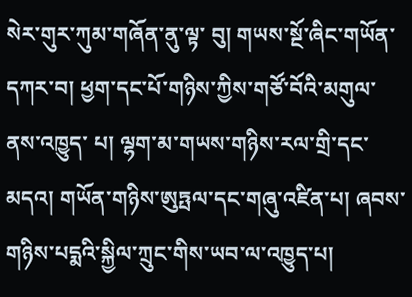སེར་གུར་ཀུམ་གཞོན་ནུ་ལྟ་ བུ། གཡས་སྔོ་ཞིང་གཡོན་དཀར་བ། ཕྱག་དང་པོ་གཉིས་ཀྱིས་གཙོ་བོའི་མགུལ་ནས་འཁྱུད་ པ། ལྷག་མ་གཡས་གཉིས་རལ་གྲི་དང་མདའ། གཡོན་གཉིས་ཨུཏྤལ་དང་གཞུ་འཛིན་པ། ཞབས་གཉིས་པདྨའི་སྐྱིལ་ཀྲུང་གིས་ཡབ་ལ་འཁྱུད་པ།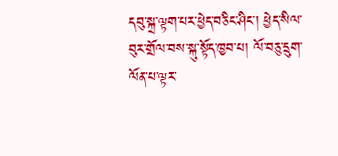དབུ་སྐྲ་ལྟག་པར་ཕྱེད་བཅིང་ཤིང་། ཕྱེད་སིལ་བུར་གྲོལ་བས་སྐུ་སྟོད་ཁྱབ་པ། ལོ་བཅུ་དྲུག་ལོན་པ་ལྟར་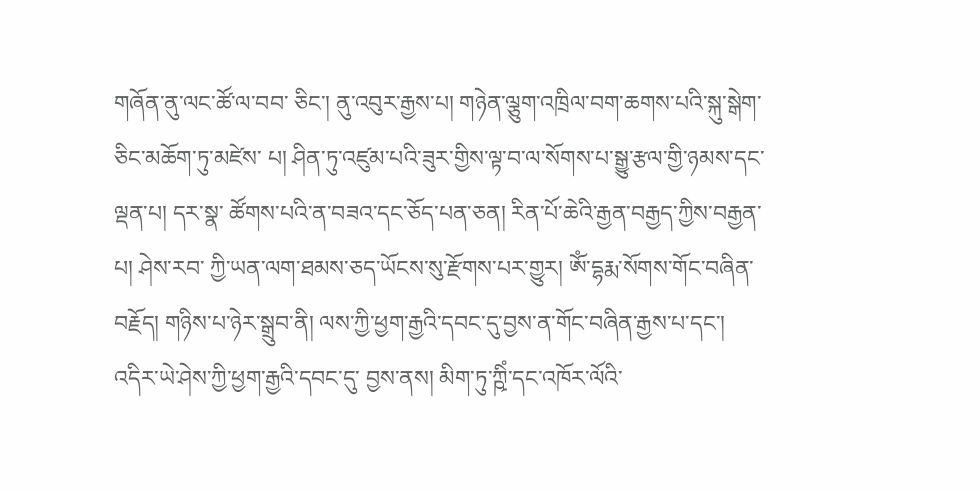གཞོན་ནུ་ལང་ཚོ་ལ་བབ་ ཅིང་། ནུ་འབུར་རྒྱས་པ། གཉེན་ལྕུག་འཁྲིལ་བག་ཆགས་པའི་སྐུ་སྒེག་ཅིང་མཆོག་ཏུ་མཛེས་ པ། ཤིན་ཏུ་འཛུམ་པའི་ཟུར་གྱིས་ལྟ་བ་ལ་སོགས་པ་སྒྱུ་རྩལ་གྱི་ཉམས་དང་ལྡན་པ། དར་སྣ་ ཚོགས་པའི་ན་བཟའ་དང་ཅོད་པན་ཅན། རིན་པོ་ཆེའི་རྒྱན་བརྒྱད་ཀྱིས་བརྒྱན་པ། ཤེས་རབ་ ཀྱི་ཡན་ལག་ཐམས་ཅད་ཡོངས་སུ་རྫོགས་པར་གྱུར། ༀ་དྷརྨ་སོགས་གོང་བཞིན་བརྗོད། གཉིས་པ་ཉེར་སྒྲུབ་ནི། ལས་ཀྱི་ཕྱག་རྒྱའི་དབང་དུ་བྱས་ན་གོང་བཞིན་རྒྱས་པ་དང་། འདིར་ཡེ་ཤེས་ཀྱི་ཕྱག་རྒྱའི་དབང་དུ་ བྱས་ནས། མིག་ཏུ་ཀྵིཾ་དང་འཁོར་ལོའི་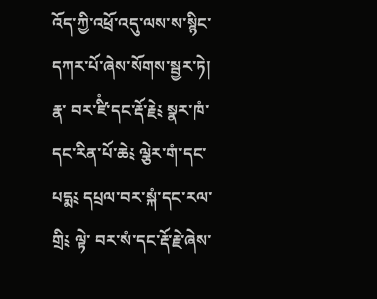འོད་ཀྱི་འཕྲོ་འདུ་ལས་ས་སྙིང་དཀར་པོ་ཞེས་སོགས་སྦྱར་ཏེ། རྣ་ བར་ཛིཾ་དང་རྡོ་རྗེ༴ སྣར་ཁཾ་དང་རིན་པོ་ཆེ༴ ལྕེར་གཾ་དང་པདྨ༴ དཔྲལ་བར་སྐཾ་དང་རལ་གྲི༴ ལྟེ་ བར་སཾ་དང་རྡོ་རྗེ་ཞེས་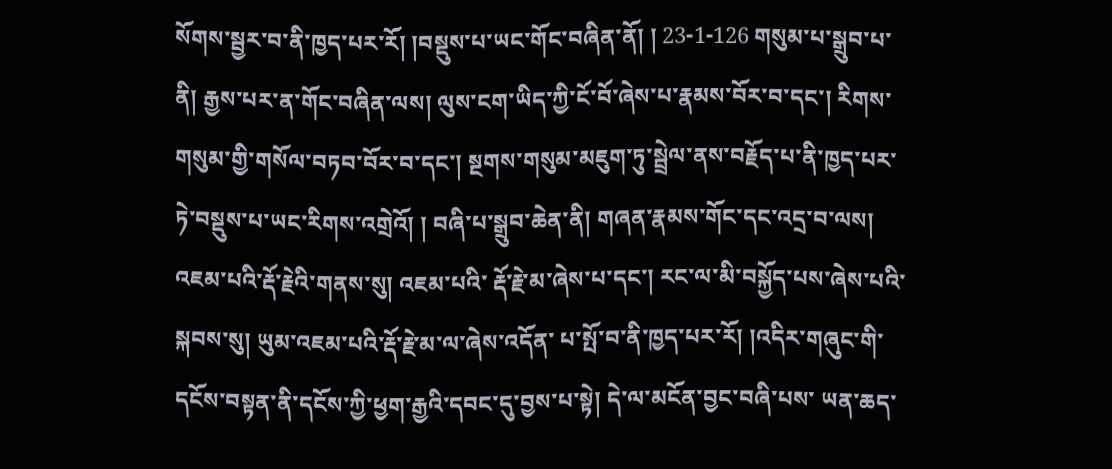སོགས་སྦྱར་བ་ནི་ཁྱད་པར་རོ། །བསྡུས་པ་ཡང་གོང་བཞིན་ནོ། ། 23-1-126 གསུམ་པ་སྒྲུབ་པ་ནི། རྒྱས་པར་ན་གོང་བཞིན་ལས། ལུས་ངག་ཡིད་ཀྱི་ངོ་བོ་ཞེས་པ་རྣམས་བོར་བ་དང་། རིགས་ གསུམ་གྱི་གསོལ་བཏབ་བོར་བ་དང་། སྔགས་གསུམ་མཇུག་ཏུ་སྦྲེལ་ནས་བརྗོད་པ་ནི་ཁྱད་པར་ཏེ་བསྡུས་པ་ཡང་རིགས་འགྲེའོ། ། བཞི་པ་སྒྲུབ་ཆེན་ནི། གཞན་རྣམས་གོང་དང་འདྲ་བ་ལས། འཇམ་པའི་རྡོ་རྗེའི་གནས་སུ། འཇམ་པའི་ རྡོ་རྗེ་མ་ཞེས་པ་དང་། རང་ལ་མི་བསྐྱོད་པས་ཞེས་པའི་སྐབས་སུ། ཡུམ་འཇམ་པའི་རྡོ་རྗེ་མ་ལ་ཞེས་འདོན་ པ་སྤོ་བ་ནི་ཁྱད་པར་རོ། །འདིར་གཞུང་གི་དངོས་བསྟན་ནི་དངོས་ཀྱི་ཕྱག་རྒྱའི་དབང་དུ་བྱས་པ་སྟེ། དེ་ལ་མངོན་བྱང་བཞི་པས་ ཡན་ཆད་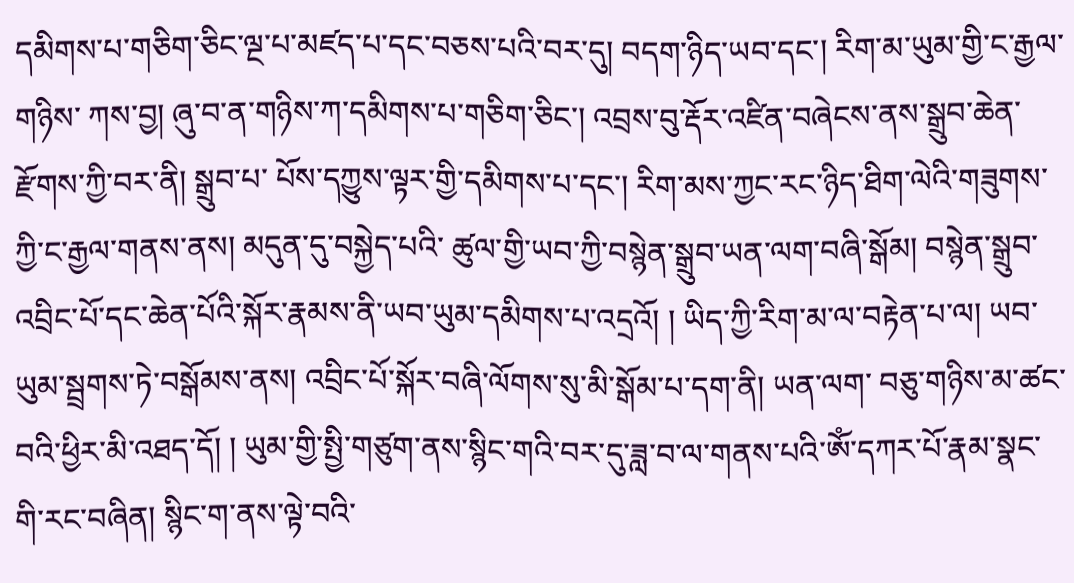དམིགས་པ་གཅིག་ཅིང་ལྔ་པ་མཛད་པ་དང་བཅས་པའི་བར་དུ། བདག་ཉིད་ཡབ་དང་། རིག་མ་ཡུམ་གྱི་ང་རྒྱལ་གཉིས་ ཀས་བྱ། ཞུ་བ་ན་གཉིས་ཀ་དམིགས་པ་གཅིག་ཅིང་། འབྲས་བུ་རྡོར་འཛིན་བཞེངས་ནས་སྒྲུབ་ཆེན་རྫོགས་ཀྱི་བར་ནི། སྒྲུབ་པ་ པོས་དཀྱུས་ལྟར་གྱི་དམིགས་པ་དང་། རིག་མས་ཀྱང་རང་ཉིད་ཐིག་ལེའི་གཟུགས་ཀྱི་ང་རྒྱལ་གནས་ནས། མདུན་དུ་བསྐྱེད་པའི་ ཚུལ་གྱི་ཡབ་ཀྱི་བསྙེན་སྒྲུབ་ཡན་ལག་བཞི་སྒོམ། བསྙེན་སྒྲུབ་འབྲིང་པོ་དང་ཆེན་པོའི་སྐོར་རྣམས་ནི་ཡབ་ཡུམ་དམིགས་པ་འདྲའོ། ། ཡིད་ཀྱི་རིག་མ་ལ་བརྟེན་པ་ལ། ཡབ་ཡུམ་སྦྲགས་ཏེ་བསྒོམས་ནས། འབྲིང་པོ་སྐོར་བཞི་ལོགས་སུ་མི་སྒོམ་པ་དག་ནི། ཡན་ལག་ བཅུ་གཉིས་མ་ཚང་བའི་ཕྱིར་མི་འཐད་དོ། ། ཡུམ་གྱི་སྤྱི་གཙུག་ནས་སྙིང་གའི་བར་དུ་ཟླ་བ་ལ་གནས་པའི་ༀ་དཀར་པོ་རྣམ་སྣང་ གི་རང་བཞིན། སྙིང་ག་ནས་ལྟེ་བའི་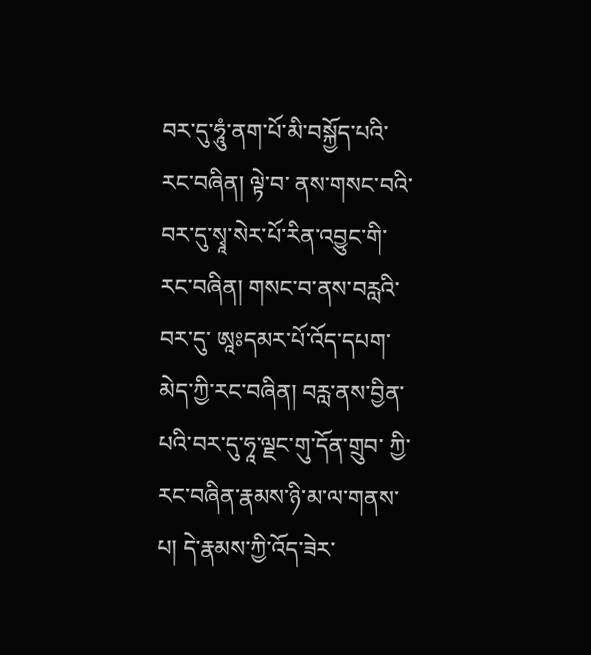བར་དུ་ཧཱུཾ་ནག་པོ་མི་བསྐྱོད་པའི་རང་བཞིན། ལྟེ་བ་ ནས་གསང་བའི་བར་དུ་སྭཱ་སེར་པོ་རིན་འབྱུང་གི་རང་བཞིན། གསང་བ་ནས་བརླའི་བར་དུ་ ཨཱཿདམར་པོ་འོད་དཔག་མེད་ཀྱི་རང་བཞིན། བརླ་ནས་བྱིན་པའི་བར་དུ་ཧཱ་ལྗང་གུ་དོན་གྲུབ་ ཀྱི་རང་བཞིན་རྣམས་ཉི་མ་ལ་གནས་པ། དེ་རྣམས་ཀྱི་འོད་ཟེར་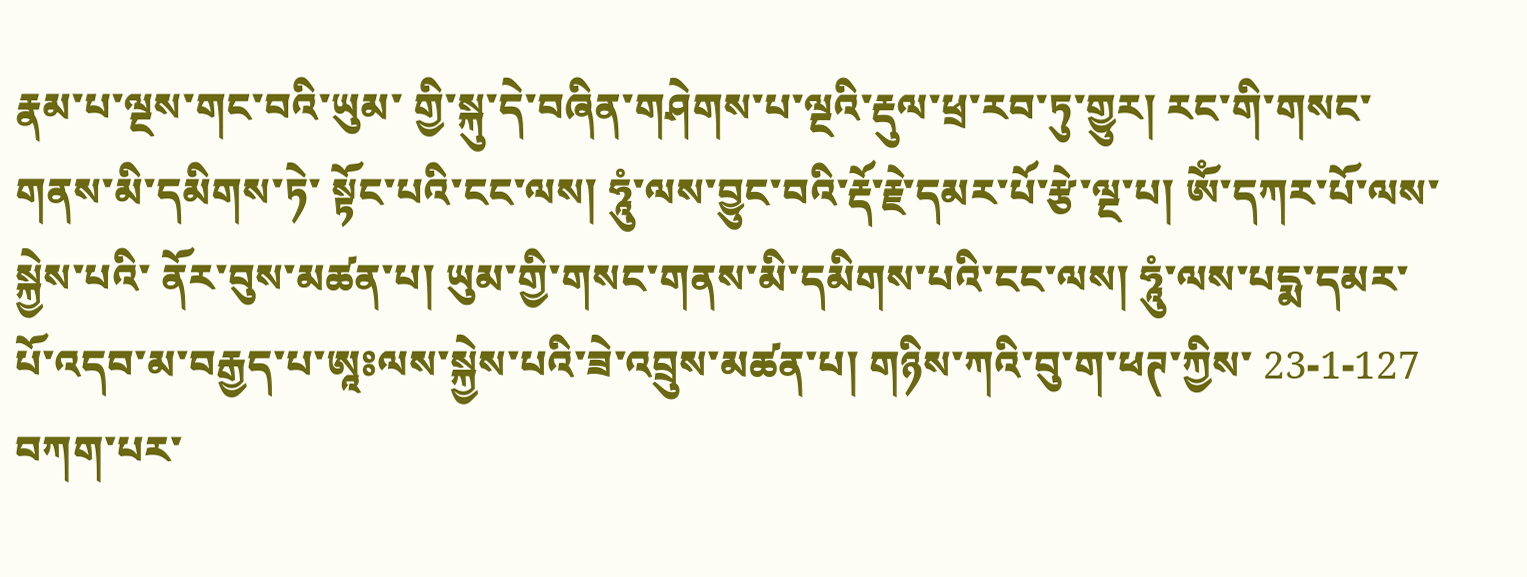རྣམ་པ་ལྔས་གང་བའི་ཡུམ་ གྱི་སྐུ་དེ་བཞིན་གཤེགས་པ་ལྔའི་རྡུལ་ཕྲ་རབ་ཏུ་གྱུར། རང་གི་གསང་གནས་མི་དམིགས་ཏེ་ སྟོང་པའི་ངང་ལས། ཧཱུཾ་ལས་བྱུང་བའི་རྡོ་རྗེ་དམར་པོ་རྩེ་ལྔ་པ། ༀ་དཀར་པོ་ལས་སྐྱེས་པའི་ ནོར་བུས་མཚན་པ། ཡུམ་གྱི་གསང་གནས་མི་དམིགས་པའི་ངང་ལས། ཧཱུཾ་ལས་པདྨ་དམར་ པོ་འདབ་མ་བརྒྱད་པ་ཨཱཿལས་སྐྱེས་པའི་ཟེ་འབྲུས་མཚན་པ། གཉིས་ཀའི་བུ་ག་ཕཊ་ཀྱིས་ 23-1-127 བཀག་པར་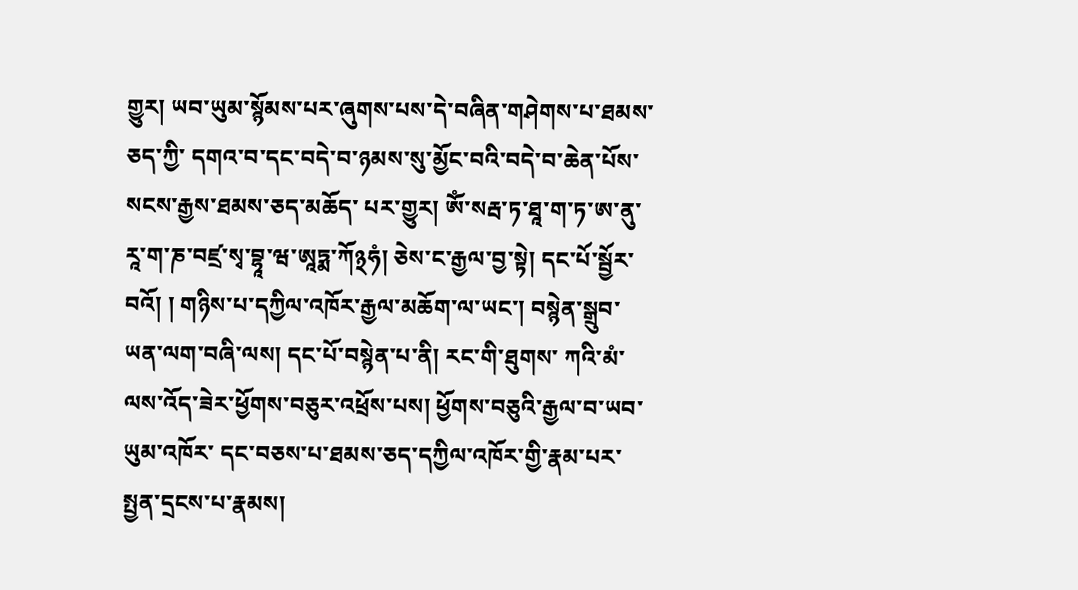གྱུར། ཡབ་ཡུམ་སྙོམས་པར་ཞུགས་པས་དེ་བཞིན་གཤེགས་པ་ཐམས་ཅད་ཀྱི་ དགའ་བ་དང་བདེ་བ་ཉམས་སུ་མྱོང་བའི་བདེ་བ་ཆེན་པོས་སངས་རྒྱས་ཐམས་ཅད་མཆོད་ པར་གྱུར། ༀ་སརྦ་ཏ་ཐཱ་ག་ཏ་ཨ་ནུ་རཱ་ག་ཎ་བཛྲ་སྭ་བྷཱ་ཝ་ཨཱཏྨ་ཀོ྅ཧཾ། ཅེས་ང་རྒྱལ་བྱ་སྟེ། དང་པོ་སྦྱོར་ བའོ། ། གཉིས་པ་དཀྱིལ་འཁོར་རྒྱལ་མཆོག་ལ་ཡང་། བསྙེན་སྒྲུབ་ཡན་ལག་བཞི་ལས། དང་པོ་བསྙེན་པ་ནི། རང་གི་ཐུགས་ ཀའི་མཾ་ལས་འོད་ཟེར་ཕྱོགས་བཅུར་འཕྲོས་པས། ཕྱོགས་བཅུའི་རྒྱལ་བ་ཡབ་ཡུམ་འཁོར་ དང་བཅས་པ་ཐམས་ཅད་དཀྱིལ་འཁོར་གྱི་རྣམ་པར་སྤྱན་དྲངས་པ་རྣམས།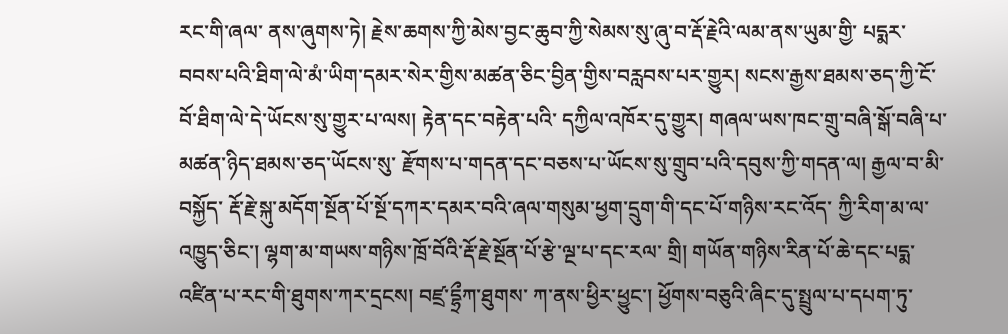རང་གི་ཞལ་ ནས་ཞུགས་ཏེ། རྗེས་ཆགས་ཀྱི་མེས་བྱང་ཆུབ་ཀྱི་སེམས་སུ་ཞུ་བ་རྡོ་རྗེའི་ལམ་ནས་ཡུམ་གྱི་ པདྨར་བབས་པའི་ཐིག་ལེ་མཾ་ཡིག་དམར་སེར་གྱིས་མཚན་ཅིང་བྱིན་གྱིས་བརླབས་པར་གྱུར། སངས་རྒྱས་ཐམས་ཅད་ཀྱི་ངོ་བོ་ཐིག་ལེ་དེ་ཡོངས་སུ་གྱུར་པ་ལས། རྟེན་དང་བརྟེན་པའི་ དཀྱིལ་འཁོར་དུ་གྱུར། གཞལ་ཡས་ཁང་གྲུ་བཞི་སྒོ་བཞི་པ་མཚན་ཉིད་ཐམས་ཅད་ཡོངས་སུ་ རྫོགས་པ་གདན་དང་བཅས་པ་ཡོངས་སུ་གྲུབ་པའི་དབུས་ཀྱི་གདན་ལ། རྒྱལ་བ་མི་བསྐྱོད་ རྡོ་རྗེ་སྐུ་མདོག་སྔོན་པོ་སྔོ་དཀར་དམར་བའི་ཞལ་གསུམ་ཕྱག་དྲུག་གི་དང་པོ་གཉིས་རང་འོད་ ཀྱི་རིག་མ་ལ་འཁྱུད་ཅིང་། ལྷག་མ་གཡས་གཉིས་ཁྲོ་བོའི་རྡོ་རྗེ་སྔོན་པོ་རྩེ་ལྔ་པ་དང་རལ་ གྲི། གཡོན་གཉིས་རིན་པོ་ཆེ་དང་པདྨ་འཛིན་པ་རང་གི་ཐུགས་ཀར་དྲངས། བཛྲ་དྷྲྀཀ་ཐུགས་ ཀ་ནས་ཕྱིར་ཕྱུང་། ཕྱོགས་བཅུའི་ཞིང་དུ་སྤྲུལ་པ་དཔག་ཏུ་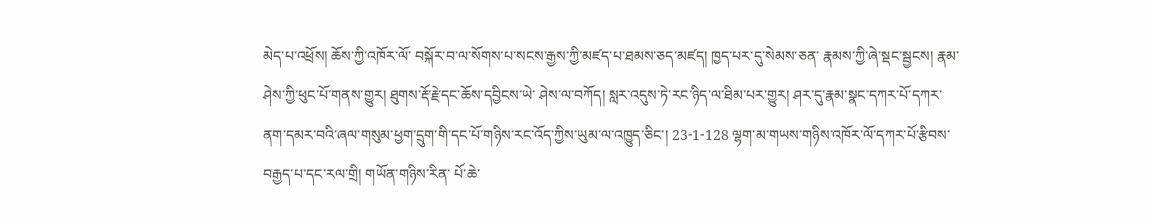མེད་པ་འཕྲོས། ཆོས་ཀྱི་འཁོར་ལོ་ བསྐོར་བ་ལ་སོགས་པ་སངས་རྒྱས་ཀྱི་མཛད་པ་ཐམས་ཅད་མཛད། ཁྱད་པར་དུ་སེམས་ཅན་ རྣམས་ཀྱི་ཞེ་སྡང་སྦྱངས། རྣམ་ཤེས་ཀྱི་ཕུང་པོ་གནས་གྱུར། ཐུགས་རྡོ་རྗེ་དང་ཆོས་དབྱིངས་ཡེ་ ཤེས་ལ་བཀོད། སླར་འདུས་ཏེ་རང་ཉིད་ལ་ཐིམ་པར་གྱུར། ཤར་དུ་རྣམ་སྣང་དཀར་པོ་དཀར་ ནག་དམར་བའི་ཞལ་གསུམ་ཕྱག་དྲུག་གི་དང་པོ་གཉིས་རང་འོད་ཀྱིས་ཡུམ་ལ་འཁྱུད་ཅིང་། 23-1-128 ལྷག་མ་གཡས་གཉིས་འཁོར་ལོ་དཀར་པོ་རྩིབས་བརྒྱད་པ་དང་རལ་གྲི། གཡོན་གཉིས་རིན་ པོ་ཆེ་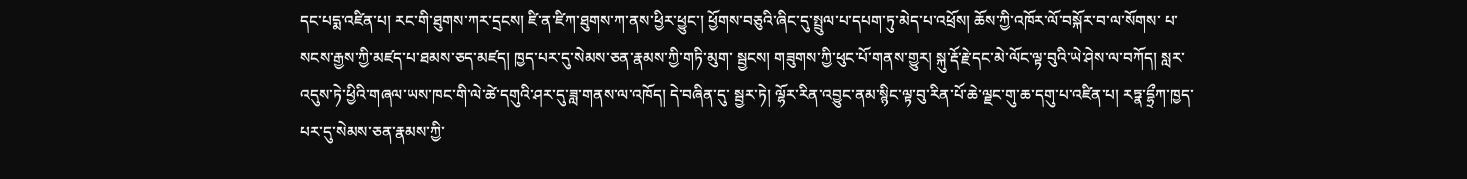དང་པདྨ་འཛིན་པ། རང་གི་ཐུགས་ཀར་དྲངས། ཛི་ན་ཛིཀ་ཐུགས་ཀ་ནས་ཕྱིར་ཕྱུང་། ཕྱོགས་བཅུའི་ཞིང་དུ་སྤྲུལ་པ་དཔག་ཏུ་མེད་པ་འཕྲོས། ཆོས་ཀྱི་འཁོར་ལོ་བསྐོར་བ་ལ་སོགས་ པ་སངས་རྒྱས་ཀྱི་མཛད་པ་ཐམས་ཅད་མཛད། ཁྱད་པར་དུ་སེམས་ཅན་རྣམས་ཀྱི་གཏི་མུག་ སྦྱངས། གཟུགས་ཀྱི་ཕུང་པོ་གནས་གྱུར། སྐུ་རྡོ་རྗེ་དང་མེ་ལོང་ལྟ་བུའི་ཡེ་ཤེས་ལ་བཀོད། སླར་འདུས་ཏེ་ཕྱིའི་གཞལ་ཡས་ཁང་གི་ལེ་ཚེ་དགུའི་ཤར་དུ་ཟླ་གནས་ལ་འཁོད། དེ་བཞིན་དུ་ སྦྱར་ཏེ། ལྷོར་རིན་འབྱུང་ནམ་སྙིང་ལྟ་བུ་རིན་པོ་ཆེ་ལྗང་གུ་ཆ་དགུ་པ་འཛིན་པ། རཏྣ་དྷྲྀཀ་ཁྱད་ པར་དུ་སེམས་ཅན་རྣམས་ཀྱི་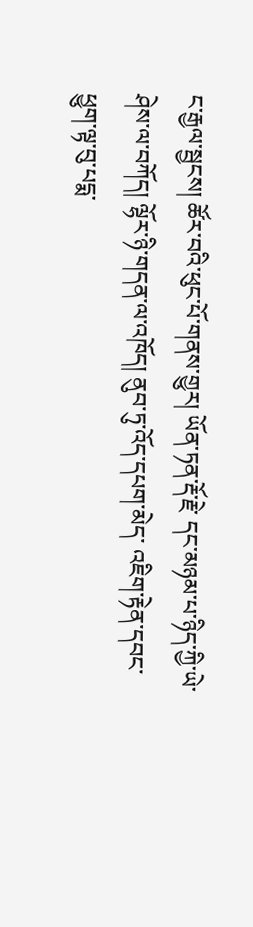ང་རྒྱལ་སྦྱངས། ཚོར་བའི་ཕུང་པོ་གནས་གྱུར། ཡོན་ཏན་རྡོ་རྗེ་ དང་མཉམ་པ་ཉིད་ཀྱི་ཡེ་ཤེས་ལ་བཀོད། ལྷོར་ཉི་གདན་ལ་འཁོད། ནུབ་ཏུ་འོད་དཔག་མེད་ འཇིག་རྟེན་དབང་ཕྱུག་ལྟ་བུ་པདྨ་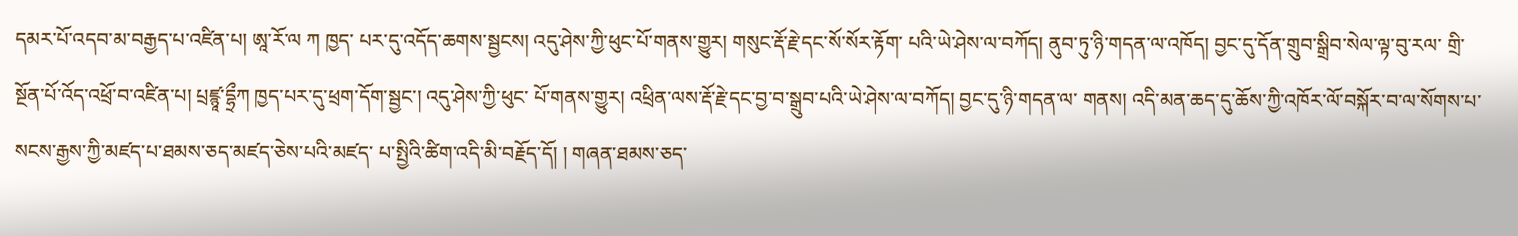དམར་པོ་འདབ་མ་བརྒྱད་པ་འཛིན་པ། ཨཱ་རོ་ལ ཀ ཁྱད་ པར་དུ་འདོད་ཆགས་སྦྱངས། འདུ་ཤེས་ཀྱི་ཕུང་པོ་གནས་གྱུར། གསུང་རྡོ་རྗེ་དང་སོ་སོར་རྟོག་ པའི་ཡེ་ཤེས་ལ་བཀོད། ནུབ་ཏུ་ཉི་གདན་ལ་འཁོད། བྱང་དུ་དོན་གྲུབ་སྒྲིབ་སེལ་ལྟ་བུ་རལ་ གྲི་སྔོན་པོ་འོད་འཕྲོ་བ་འཛིན་པ། པྲཛྙཱ་དྷྲྀཀ ཁྱད་པར་དུ་ཕྲག་དོག་སྦྱང་། འདུ་ཤེས་ཀྱི་ཕུང་ པོ་གནས་གྱུར། འཕྲིན་ལས་རྡོ་རྗེ་དང་བྱ་བ་སྒྲུབ་པའི་ཡེ་ཤེས་ལ་བཀོད། བྱང་དུ་ཉི་གདན་ལ་ གནས། འདི་མན་ཆད་དུ་ཆོས་ཀྱི་འཁོར་ལོ་བསྐོར་བ་ལ་སོགས་པ་སངས་རྒྱས་ཀྱི་མཛད་པ་ཐམས་ཅད་མཛད་ཅེས་པའི་མཛད་ པ་སྤྱིའི་ཚིག་འདི་མི་བརྗོད་དོ། ། གཞན་ཐམས་ཅད་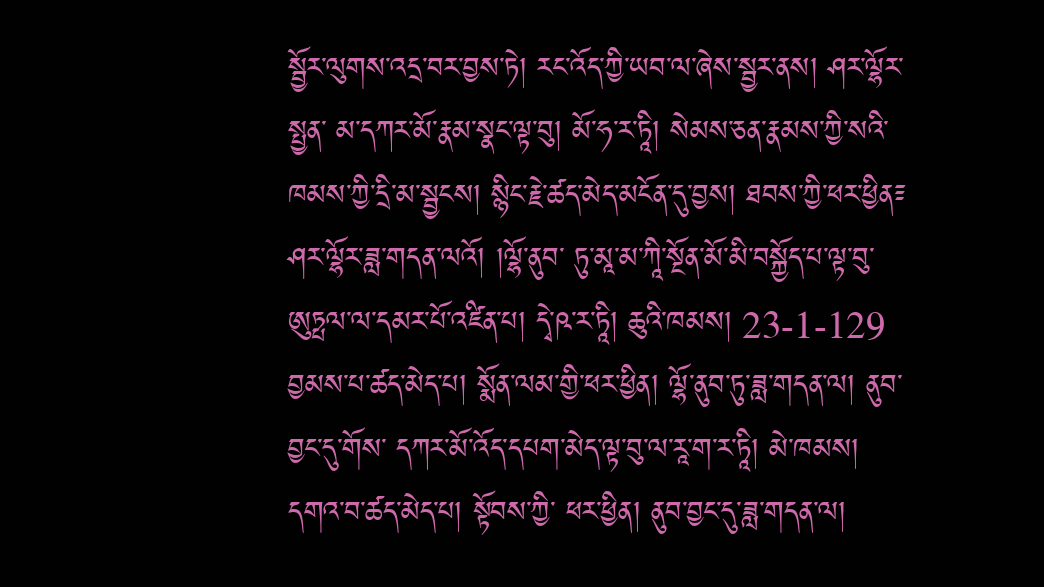སྦྱོར་ལུགས་འདྲ་བར་བྱས་ཏེ། རང་འོད་ཀྱི་ཡབ་ལ་ཞེས་སྦྱར་ནས། ཤར་ལྷོར་སྤྱན་ མ་དཀར་མོ་རྣམ་སྣང་ལྟ་བུ། མོ་ཧ་ར་ཏཱི། སེམས་ཅན་རྣམས་ཀྱི་སའི་ཁམས་ཀྱི་དྲི་མ་སྦྱངས། སྙིང་རྗེ་ཚད་མེད་མངོན་དུ་བྱས། ཐབས་ཀྱི་ཕར་ཕྱིན༴ ཤར་ལྷོར་ཟླ་གདན་ལའོ། །ལྷོ་ནུབ་ ཏུ་མཱ་མ་ཀཱི་སྔོན་མོ་མི་བསྐྱོད་པ་ལྟ་བུ་ཨུཏྤལ་ལ་དམར་པོ་འཛིན་པ། དྭེ་ཥ་ར་ཏཱི། ཆུའི་ཁམས། 23-1-129 བྱམས་པ་ཚད་མེད་པ། སྨོན་ལམ་གྱི་ཕར་ཕྱིན། ལྷོ་ནུབ་ཏུ་ཟླ་གདན་ལ། ནུབ་བྱང་དུ་གོས་ དཀར་མོ་འོད་དཔག་མེད་ལྟ་བུ་ལ་རཱ་ག་ར་ཏཱི། མེ་ཁམས། དགའ་བ་ཚད་མེད་པ། སྟོབས་ཀྱི་ ཕར་ཕྱིན། ནུབ་བྱང་དུ་ཟླ་གདན་ལ།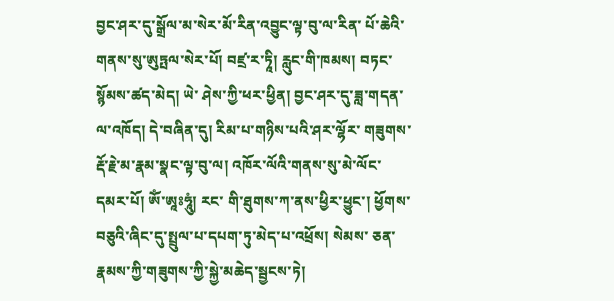བྱང་ཤར་དུ་སྒྲོལ་མ་སེར་མོ་རིན་འབྱུང་ལྟ་བུ་ལ་རིན་ པོ་ཆེའི་གནས་སུ་ཨུཏྤལ་སེར་པོ། བཛྲ་ར་ཏཱི། རླུང་གི་ཁམས། བཏང་སྙོམས་ཚད་མེད། ཡེ་ ཤེས་ཀྱི་ཕར་ཕྱིན། བྱང་ཤར་དུ་ཟླ་གདན་ལ་འཁོད། དེ་བཞིན་དུ། རིམ་པ་གཉིས་པའི་ཤར་ལྷོར་ གཟུགས་རྡོ་རྗེ་མ་རྣམ་སྣང་ལྟ་བུ་ལ། འཁོར་ལོའི་གནས་སུ་མེ་ལོང་དམར་པོ། ༀ་ཨཱཿཧཱུཾ། རང་ གི་ཐུགས་ཀ་ནས་ཕྱིར་ཕྱུང་། ཕྱོགས་བཅུའི་ཞིང་དུ་སྤྲུལ་པ་དཔག་ཏུ་མེད་པ་འཕྲོས། སེམས་ ཅན་རྣམས་ཀྱི་གཟུགས་ཀྱི་སྐྱེ་མཆེད་སྦྱངས་ཏེ།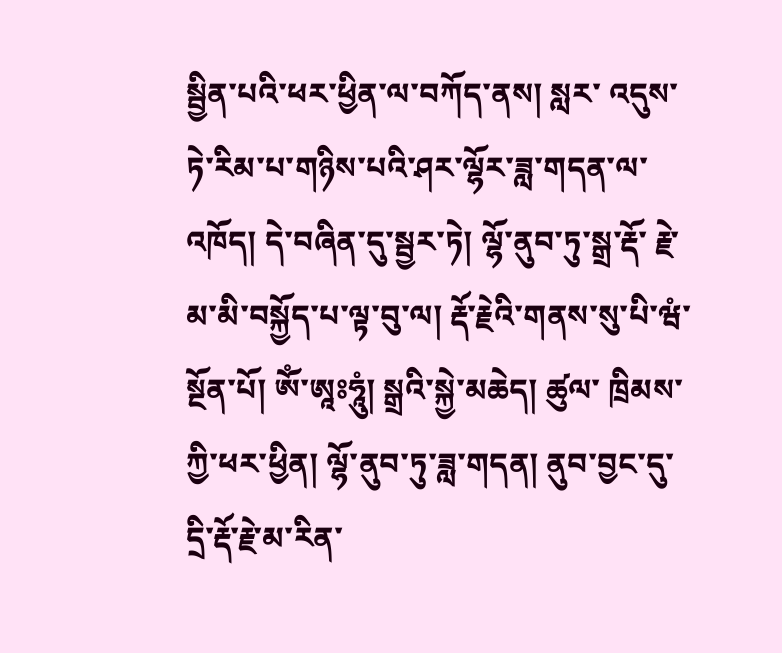སྦྱིན་པའི་ཕར་ཕྱིན་ལ་བཀོད་ནས། སླར་ འདུས་ཏེ་རིམ་པ་གཉིས་པའི་ཤར་ལྷོར་ཟླ་གདན་ལ་འཁོད། དེ་བཞིན་དུ་སྦྱར་ཏེ། ལྷོ་ནུབ་ཏུ་སྒྲ་རྡོ་ རྗེ་མ་མི་བསྐྱོད་པ་ལྟ་བུ་ལ། རྡོ་རྗེའི་གནས་སུ་པི་ཝཾ་སྔོན་པོ། ༀ་ཨཱཿཧཱུཾ། སྒྲའི་སྐྱེ་མཆེད། ཚུལ་ ཁྲིམས་ཀྱི་ཕར་ཕྱིན། ལྷོ་ནུབ་ཏུ་ཟླ་གདན། ནུབ་བྱང་དུ་དྲི་རྡོ་རྗེ་མ་རིན་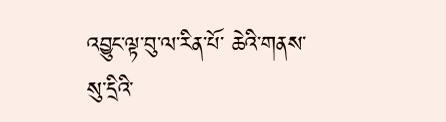འབྱུང་ལྟ་བུ་ལ་རིན་པོ་ ཆེའི་གནས་སུ་དྲིའི་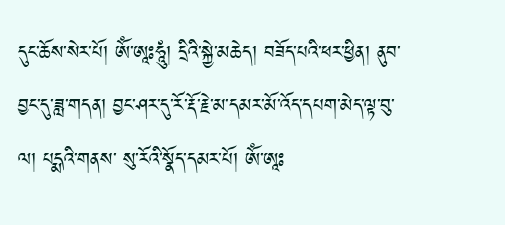དུང་ཆོས་སེར་པོ། ༀ་ཨཱཿཧཱུཾ། དྲིའི་སྐྱེ་མཆེད། བཟོད་པའི་ཕར་ཕྱིན། ནུབ་ བྱང་དུ་ཟླ་གདན། བྱང་ཤར་དུ་རོ་རྡོ་རྗེ་མ་དམར་མོ་འོད་དཔག་མེད་ལྟ་བུ་ལ། པདྨའི་གནས་ སུ་རོའི་སྣོད་དམར་པོ། ༀ་ཨཱཿ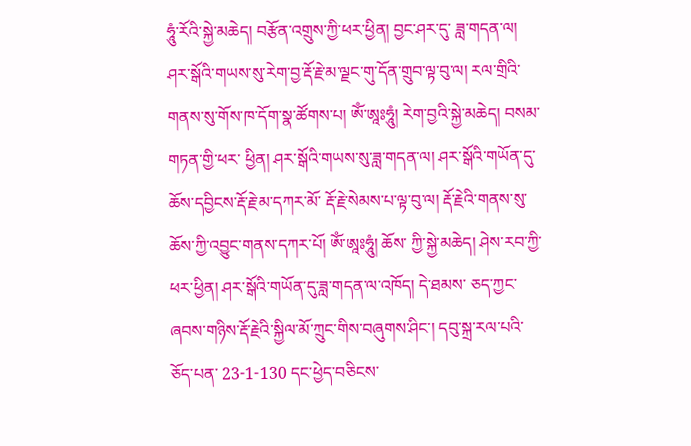ཧཱུཾ་རོའི་སྐྱེ་མཆེད། བརྩོན་འགྲུས་ཀྱི་ཕར་ཕྱིན། བྱང་ཤར་དུ་ ཟླ་གདན་ལ། ཤར་སྒོའི་གཡས་སུ་རེག་བྱ་རྡོ་རྗེ་མ་ལྗང་གུ་དོན་གྲུབ་ལྟ་བུ་ལ། རལ་གྲིའི་ གནས་སུ་གོས་ཁ་དོག་སྣ་ཚོགས་པ། ༀ་ཨཱཿཧཱུཾ། རེག་བྱའི་སྐྱེ་མཆེད། བསམ་གཏན་གྱི་ཕར་ ཕྱིན། ཤར་སྒོའི་གཡས་སུ་ཟླ་གདན་ལ། ཤར་སྒོའི་གཡོན་དུ་ཆོས་དབྱིངས་རྡོ་རྗེ་མ་དཀར་མོ་ རྡོ་རྗེ་སེམས་པ་ལྟ་བུ་ལ། རྡོ་རྗེའི་གནས་སུ་ཆོས་ཀྱི་འབྱུང་གནས་དཀར་པོ། ༀ་ཨཱཿཧཱུཾ། ཆོས་ ཀྱི་སྐྱེ་མཆེད། ཤེས་རབ་ཀྱི་ཕར་ཕྱིན། ཤར་སྒོའི་གཡོན་དུ་ཟླ་གདན་ལ་འཁོད། དེ་ཐམས་ ཅད་ཀྱང་ཞབས་གཉིས་རྡོ་རྗེའི་སྐྱིལ་མོ་ཀྲུང་གིས་བཞུགས་ཤིང་། དབུ་སྐྲ་རལ་པའི་ཅོད་པན་ 23-1-130 དང་ཕྱེད་བཅིངས་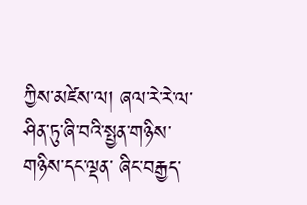ཀྱིས་མཛེས་ལ། ཞལ་རེ་རེ་ལ་ཤིན་ཏུ་ཞི་བའི་སྤྱན་གཉིས་གཉིས་དང་ལྡན་ ཞིང་བརྒྱད་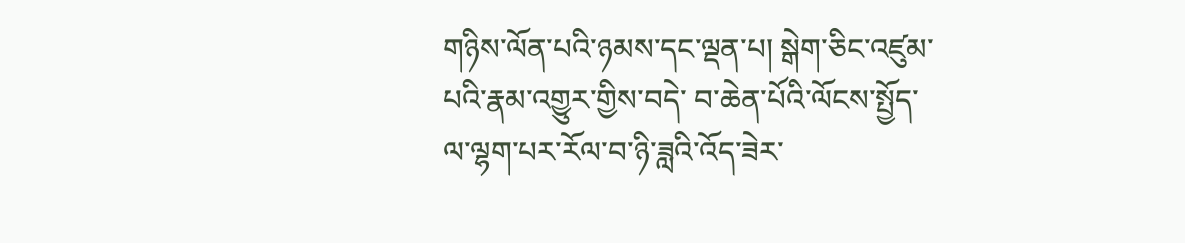གཉིས་ལོན་པའི་ཉམས་དང་ལྡན་པ། སྒེག་ཅིང་འཛུམ་པའི་རྣམ་འགྱུར་གྱིས་བདེ་ བ་ཆེན་པོའི་ལོངས་སྤྱོད་ལ་ལྷག་པར་རོལ་བ་ཉི་ཟླའི་འོད་ཟེར་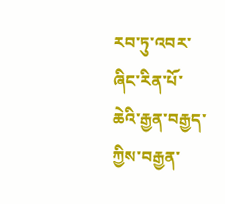རབ་ཏུ་འབར་ཞིང་རིན་པོ་ ཆེའི་རྒྱན་བརྒྱད་ཀྱིས་བརྒྱན་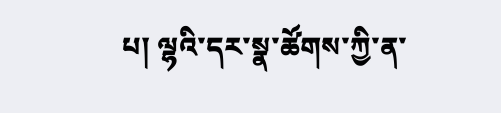པ། ལྷའི་དར་སྣ་ཚོགས་ཀྱི་ན་